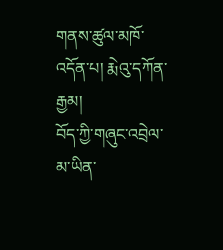གནས་ཚུལ་མཁོ་འདོན་པ། རྨེའུ་དཀོན་རྒྱམ།
བོད་ཀྱི་གཞུང་འབྲེལ་མ་ཡིན་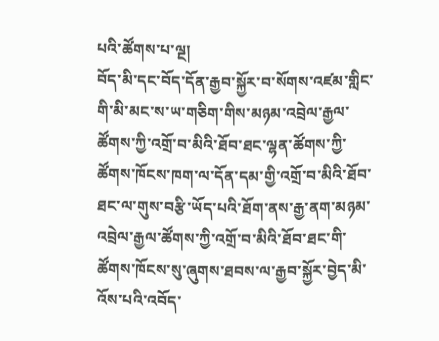པའི་ཚོགས་པ་ལྔ།
བོད་མི་དང་བོད་དོན་རྒྱབ་སྐྱོར་བ་སོགས་འཛམ་གླིང་གི་མི་མང་ས་ཡ་གཅིག་གིས་མཉམ་འབྲེལ་རྒྱལ་ཚོགས་ཀྱི་འགྲོ་བ་མིའི་ཐོབ་ཐང་ལྷན་ཚོགས་ཀྱི་ཚོགས་ཁོངས་ཁག་ལ་དོན་དམ་གྱི་འགྲོ་བ་མིའི་ཐོབ་ཐང་ལ་གུས་བརྩི་ཡོད་པའི་ཐོག་ནས་རྒྱ་ནག་མཉམ་འབྲེལ་རྒྱལ་ཚོགས་ཀྱི་འགྲོ་བ་མིའི་ཐོབ་ཐང་གི་ཚོགས་ཁོངས་སུ་ཞུགས་ཐབས་ལ་རྒྱབ་སྐྱོར་བྱེད་མི་འོས་པའི་འབོད་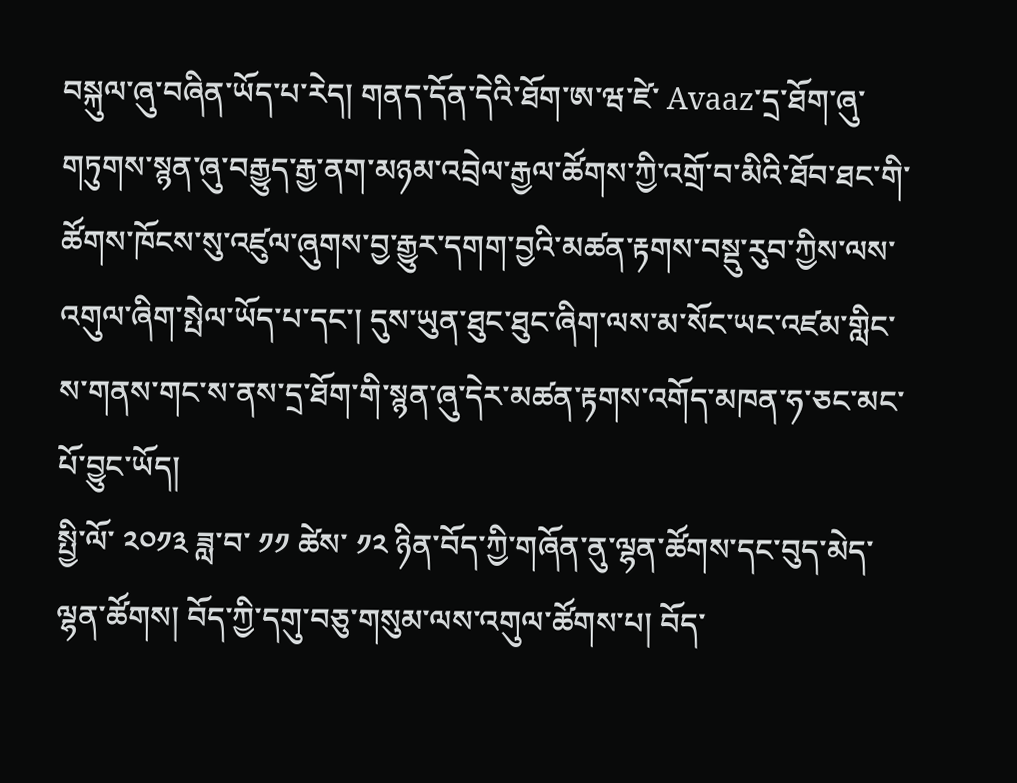བསྐུལ་ཞུ་བཞིན་ཡོད་པ་རེད། གནད་དོན་དེའི་ཐོག་ཨ་ཝ་ཛེ་ Avaaz་དྲ་ཐོག་ཞུ་གཏུགས་སྙན་ཞུ་བརྒྱུད་རྒྱ་ནག་མཉམ་འབྲེལ་རྒྱལ་ཚོགས་ཀྱི་འགྲོ་བ་མིའི་ཐོབ་ཐང་གི་ཚོགས་ཁོངས་སུ་འཛུལ་ཞུགས་བྱ་རྒྱུར་དགག་བྱའི་མཚན་རྟགས་བསྡུ་རུབ་ཀྱིས་ལས་འགུལ་ཞིག་སྤེལ་ཡོད་པ་དང་། དུས་ཡུན་ཐུང་ཐུང་ཞིག་ལས་མ་སོང་ཡང་འཛམ་གླིང་ས་གནས་གང་ས་ནས་དྲ་ཐོག་གི་སྙན་ཞུ་དེར་མཚན་རྟགས་འགོད་མཁན་ཧ་ཅང་མང་པོ་བྱུང་ཡོད།
སྤྱི་ལོ་ ༢༠༡༣ ཟླ་བ་ ༡༡ ཚེས་ ༡༢ ཉིན་བོད་ཀྱི་གཞོན་ནུ་ལྷན་ཚོགས་དང་བུད་མེད་ལྷན་ཚོགས། བོད་ཀྱི་དགུ་བཅུ་གསུམ་ལས་འགུལ་ཚོགས་པ། བོད་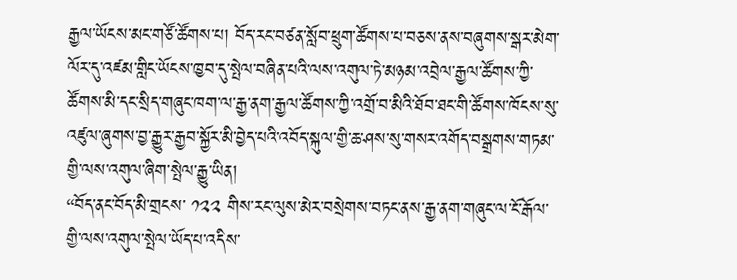རྒྱལ་ཡོངས་མང་གཙོ་ཚོགས་པ། བོད་རང་བཙན་སློབ་ཕྲུག་ཚོགས་པ་བཅས་ནས་བཞུགས་སྒར་མེག་ལོར་དུ་འཛམ་གླིང་ཡོངས་ཁྱབ་དུ་སྤེལ་བཞིན་པའི་ལས་འགུལ་ཏེ་མཉམ་འབྲེལ་རྒྱལ་ཚོགས་ཀྱི་ཚོགས་མི་དང་སྲིད་གཞུང་ཁག་ལ་རྒྱ་ནག་རྒྱལ་ཚོགས་ཀྱི་འགྲོ་བ་མིའི་ཐོབ་ཐང་གི་ཚོགས་ཁོངས་སུ་འཛུལ་ཞུགས་བྱ་རྒྱུར་རྒྱབ་སྐྱོར་མི་བྱེད་པའི་འབོད་སྐུལ་གྱི་ཆ་ཤས་སུ་གསར་འགོད་བསྒྲགས་གཏམ་གྱི་ལས་འགུལ་ཞིག་སྤེལ་རྒྱུ་ཡིན།
“བོད་ནང་བོད་མི་གྲངས་ ༡༢༢ གིས་རང་ལུས་མེར་བསྲེགས་བཏང་ནས་རྒྱ་ནག་གཞུང་ལ་ངོ་རྒོལ་གྱི་ལས་འགུལ་སྤེལ་ཡོད་པ་འདིས་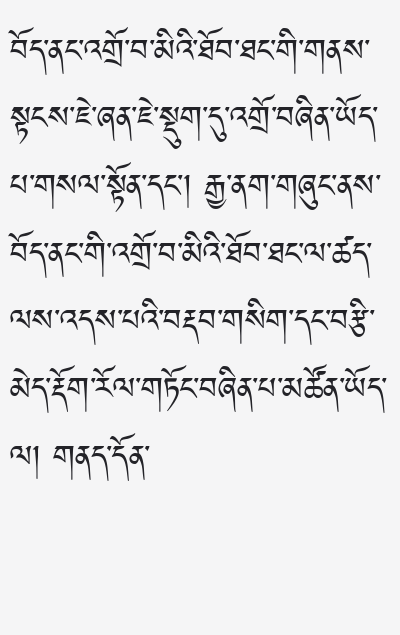བོད་ནང་འགྲོ་བ་མིའི་ཐོབ་ཐང་གི་གནས་སྟངས་ཇེ་ཞན་ཇེ་སྡུག་དུ་འགྲོ་བཞིན་ཡོད་པ་གསལ་སྟོན་དང་། རྒྱ་ནག་གཞུང་ནས་བོད་ནང་གི་འགྲོ་བ་མིའི་ཐོབ་ཐང་ལ་ཚད་ལས་འདས་པའི་བརྡབ་གསིག་དང་བརྩི་མེད་རྡོག་རོལ་གཏོང་བཞིན་པ་མཚོན་ཡོད་ལ། གནད་དོན་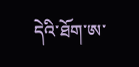དེའི་ཐོག་ཨ་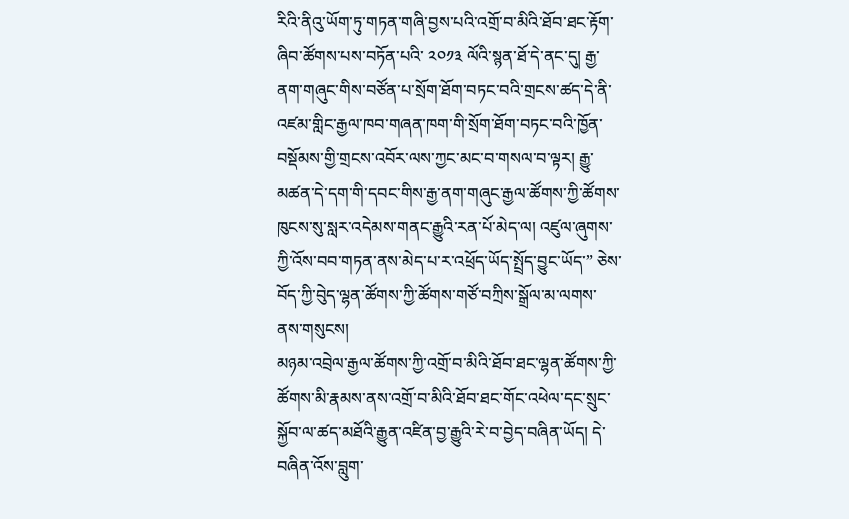རིའི་ནིའུ་ཡོག་ཏུ་གཏན་གཞི་བྱས་པའི་འགྲོ་བ་མིའི་ཐོབ་ཐང་རྟོག་ཞིབ་ཚོགས་པས་བཏོན་པའི་ ༢༠༡༣ ལོའི་སྙན་ཐོ་དེ་ནང་དུ། རྒྱ་ནག་གཞུང་གིས་བཙོན་པ་སྲོག་ཐོག་བཏང་བའི་གྲངས་ཚད་དེ་ནི་འཛམ་གླིང་རྒྱལ་ཁབ་གཞན་ཁག་གི་སྲོག་ཐོག་བཏང་བའི་ཁྱོན་བསྡོམས་གྱི་གྲངས་འབོར་ལས་ཀྱང་མང་བ་གསལ་བ་ལྟར། རྒྱུ་མཚན་དེ་དག་གི་དབང་གིས་རྒྱ་ནག་གཞུང་རྒྱལ་ཚོགས་ཀྱི་ཚོགས་ཁུངས་སུ་སླར་འདེམས་གནང་རྒྱུའི་རན་པོ་མེད་ལ། འཛུལ་ཞུགས་ཀྱི་འོས་བབ་གཏན་ནས་མེད་པ་ར་འཕྲོད་ཡོད་སྤྲོད་བྱུང་ཡོད་” ཅེས་བོད་ཀྱི་བེུད་ལྷན་ཚོགས་ཀྱི་ཚོགས་གཙོ་བཀྲིས་སྒྲོལ་མ་ལགས་ནས་གསུངས།
མཉམ་འབྲེལ་རྒྱལ་ཚོགས་ཀྱི་འགྲོ་བ་མིའི་ཐོབ་ཐང་ལྷན་ཚོགས་ཀྱི་ཚོགས་མི་རྣམས་ནས་འགྲོ་བ་མིའི་ཐོབ་ཐང་གོང་འཕེལ་དང་སྲུང་སྐྱོབ་ལ་ཚད་མཐོའི་རྒྱུན་འཛིན་བྱ་རྒྱུའི་རེ་བ་བྱེད་བཞིན་ཡོད། དེ་བཞིན་འོས་བླུག་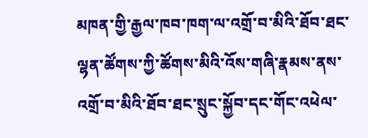མཁན་གྱི་རྒྱལ་ཁབ་ཁག་ལ་འགྲོ་བ་མིའི་ཐོབ་ཐང་ལྷན་ཚོགས་ཀྱི་ཚོགས་མིའི་འོས་གཞི་རྣམས་ནས་འགྲོ་བ་མིའི་ཐོབ་ཐང་སྲུང་སྐྱོབ་དང་གོང་འཕེལ་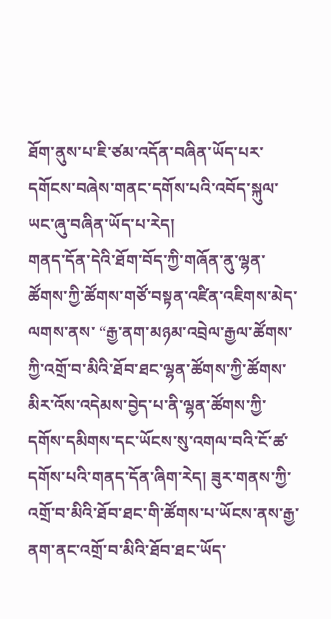ཐོག་ནུས་པ་ཇི་ཙམ་འདོན་བཞིན་ཡོད་པར་དགོངས་བཞེས་གནང་དགོས་པའི་འབོད་སྐུལ་ཡང་ཞུ་བཞིན་ཡོད་པ་རེད།
གནད་དོན་དེའི་ཐོག་བོད་ཀྱི་གཞོན་ནུ་ལྷན་ཚོགས་ཀྱི་ཚོགས་གཙོ་བསྟན་འཛིན་འཇིགས་མེད་ལགས་ནས་ “རྒྱ་ནག་མཉམ་འབྲེལ་རྒྱལ་ཚོགས་ཀྱི་འགྲོ་བ་མིའི་ཐོབ་ཐང་ལྷན་ཚོགས་ཀྱི་ཚོགས་མིར་འོས་འདེམས་བྱེད་པ་ནི་ལྷན་ཚོགས་ཀྱི་དགོས་དམིགས་དང་ཡོངས་སུ་འགལ་བའི་ངོ་ཚ་དགོས་པའི་གནད་དོན་ཞིག་རེད། ཟུར་གནས་ཀྱི་འགྲོ་བ་མིའི་ཐོབ་ཐང་གི་ཚོགས་པ་ཡོངས་ནས་རྒྱ་ནག་ནང་འགྲོ་བ་མིའི་ཐོབ་ཐང་ཡོད་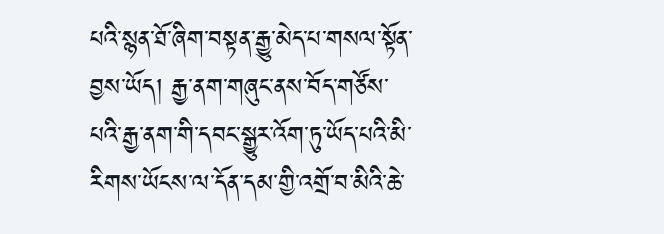པའི་སྙན་ཐོ་ཞིག་བསྟན་རྒྱུ་མེད་པ་གསལ་སྟོན་བྱས་ཡོད། རྒྱ་ནག་གཞུང་ནས་བོད་གཙོས་པའི་རྒྱ་ནག་གི་དབང་སྒྱུར་འོག་ཏུ་ཡོད་པའི་མི་རིགས་ཡོངས་ལ་དོན་དམ་གྱི་འགྲོ་བ་མིའི་ཆེ་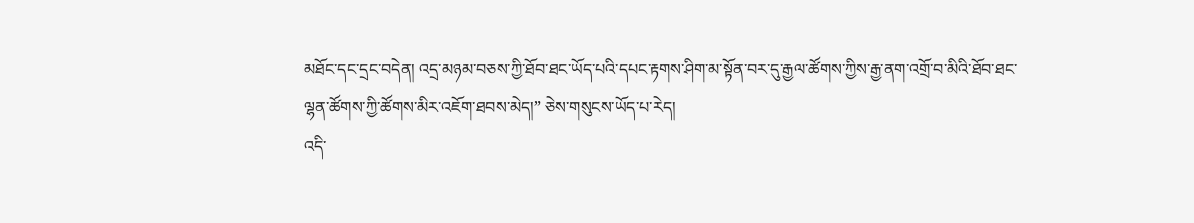མཐོང་དང་དྲང་བདེན། འདྲ་མཉམ་བཅས་ཀྱི་ཐོབ་ཐང་ཡོད་པའི་དཔང་རྟགས་ཤིག་མ་སྟོན་བར་དུ་རྒྱལ་ཚོགས་ཀྱིས་རྒྱ་ནག་འགྲོ་བ་མིའི་ཐོབ་ཐང་ལྷན་ཚོགས་ཀྱི་ཚོགས་མིར་འཇོག་ཐབས་མེད།” ཅེས་གསུངས་ཡོད་པ་རེད།
འདི་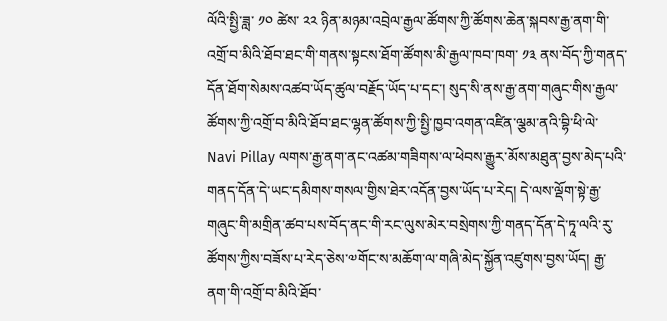ལོའི་སྤྱི་ཟླ་ ༡༠ ཚེས་ ༢༢ ཉིན་མཉམ་འབྲེལ་རྒྱལ་ཚོགས་ཀྱི་ཚོགས་ཆེན་སྐབས་རྒྱ་ནག་གི་འགྲོ་བ་མིའི་ཐོབ་ཐང་གི་གནས་སྟངས་ཐོག་ཚོགས་མི་རྒྱལ་ཁབ་ཁག་ ༡༣ ནས་བོད་ཀྱི་གནད་དོན་ཐོག་སེམས་འཚབ་ཡོད་ཚུལ་བརྗོད་ཡོད་པ་དང་། སུད་སི་ནས་རྒྱ་ནག་གཞུང་གིས་རྒྱལ་ཚོགས་ཀྱི་འགྲོ་བ་མིའི་ཐོབ་ཐང་ལྷན་ཚོགས་ཀྱི་སྤྱི་ཁྱབ་འགན་འཛིན་ལྕམ་ནའི་བྷི་ཕི་ལེ་ Navi Pillay ལགས་རྒྱ་ནག་ནང་འཚམ་གཟིགས་ལ་ཕེབས་རྒྱུར་མོས་མཐུན་བྱས་མེད་པའི་གནད་དོན་དེ་ཡང་དམིགས་གསལ་གྱིས་ཐེར་འདོན་བྱས་ཡོད་པ་རེད། དེ་ལས་ལྡོག་སྟེ་རྒྱ་གཞུང་གི་མགྲིན་ཚབ་པས་བོད་ནང་གི་རང་ལུས་མེར་བསྲེགས་ཀྱི་གནད་དོན་དེ་ཏཱ་ལའི་རུ་ཚོགས་ཀྱིས་བཟོས་པ་རེད་ཅེས་༧གོང་ས་མཆོག་ལ་གཞི་མེད་སྐྱོན་འཛུགས་བྱས་ཡོད། རྒྱ་ནག་གི་འགྲོ་བ་མིའི་ཐོབ་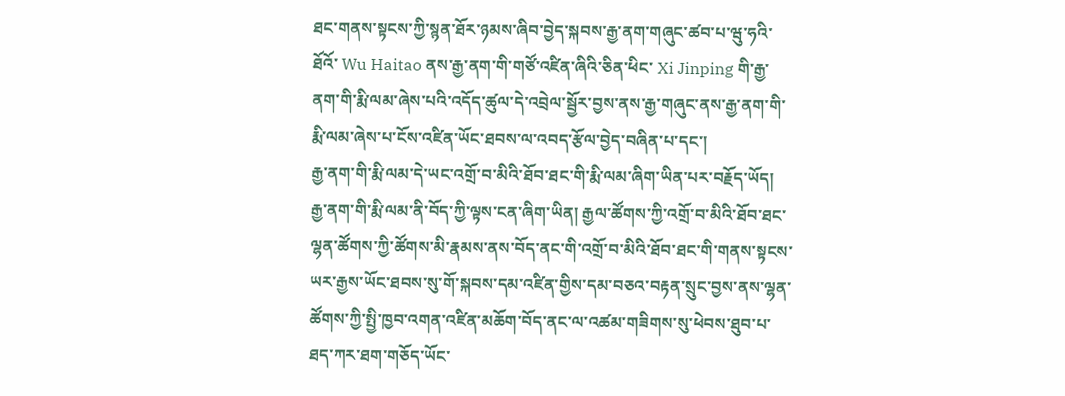ཐང་གནས་སྟངས་ཀྱི་སྙན་ཐོར་ཉམས་ཞིབ་བྱེད་སྐབས་རྒྱ་ནག་གཞུང་ཚབ་པ་ཝུ་ཧའི་ཐོའོ་ Wu Haitao ནས་རྒྱ་ནག་གི་གཙོ་འཛིན་ཞིའི་ཅིན་ཕིང་ Xi Jinping གི་རྒྱ་ནག་གི་རྨི་ལམ་ཞེས་པའི་འདོད་ཚུལ་དེ་འབྲེལ་སྦྱོར་བྱས་ནས་རྒྱ་གཞུང་ནས་རྒྱ་ནག་གི་རྨི་ལམ་ཞེས་པ་ངོས་འཛིན་ཡོང་ཐབས་ལ་འབད་རྩོལ་བྱེད་བཞིན་པ་དང་།
རྒྱ་ནག་གི་རྨི་ལམ་དེ་ཡང་འགྲོ་བ་མིའི་ཐོབ་ཐང་གི་རྨི་ལམ་ཞིག་ཡིན་པར་བརྗོད་ཡོད། རྒྱ་ནག་གི་རྨི་ལམ་ནི་བོད་ཀྱི་ལྟས་ངན་ཞིག་ཡིན། རྒྱལ་ཚོགས་ཀྱི་འགྲོ་བ་མིའི་ཐོབ་ཐང་ལྷན་ཚོགས་ཀྱི་ཚོགས་མི་རྣམས་ནས་བོད་ནང་གི་འགྲོ་བ་མིའི་ཐོབ་ཐང་གི་གནས་སྟངས་ཡར་རྒྱས་ཡོང་ཐབས་སུ་གོ་སྐབས་དམ་འཛིན་གྱིས་དམ་བཅའ་བརྟན་སྲུང་བྱས་ནས་ལྷན་ཚོགས་ཀྱི་སྤྱི་ཁྱབ་འགན་འཛིན་མཆོག་བོད་ནང་ལ་འཚམ་གཟིགས་སུ་ཕེབས་ཐུབ་པ་ཐད་ཀར་ཐག་གཅོད་ཡོང་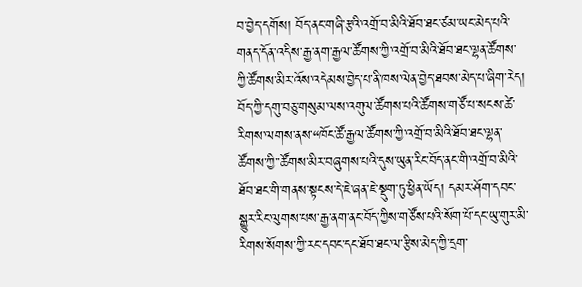བ་བྱེད་དགོས། བོད་ནང་གཞི་རྩའི་འགྲོ་བ་མིའི་ཐོབ་ཐང་ཙམ་ཡང་མེད་པའི་གནད་དོན་འདིས་རྒྱ་ནག་རྒྱལ་ཚོགས་ཀྱི་འགྲོ་བ་མིའི་ཐོབ་ཐང་ལྷན་ཚོགས་ཀྱི་ཚོགས་མིར་འོས་འདེམས་བྱེད་པ་ནི་ཁས་ལེན་བྱེད་ཐབས་མེད་པ་ཞིག་རེད།
བོད་ཀྱི་དགུ་བཅུ་གསུམ་ལས་འགུལ་ཚོགས་པའི་ཚོགས་གཙོ་པ་སངས་ཚེ་རིགས་ལགས་ནས་“ཁོང་ཚོ་རྒྱལ་ཚོགས་ཀྱི་འགྲོ་བ་མིའི་ཐོབ་ཐང་ལྷན་ཚོགས་ཀྱི་་ཚོགས་མིར་བཞུགས་པའི་དུས་ཡུན་རིང་བོད་ནང་གི་འགྲོ་བ་མིའི་ཐོབ་ཐང་གི་གནས་སྟངས་དེ་ཇེ་ཞན་ཇེ་སྡུག་ཏུ་ཕྱིན་ཡོད། དམར་ཤོག་དབང་སྒྱུར་རིང་ལུགས་པས་རྒྱ་ནག་ནང་བོད་ཀྱིས་གཙོས་པའི་སོག་པོ་དང་ཡུ་གུར་མི་རིགས་སོགས་ཀྱི་རང་དབང་དང་ཐོབ་ཐང་ལ་རྩིས་མེད་ཀྱི་དྲག་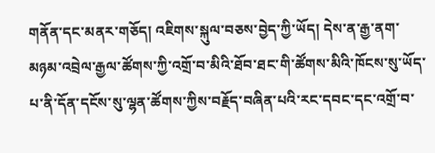གནོན་དང་མནར་གཅོད། འཇིགས་སྐུལ་བཅས་བྱེད་ཀྱི་ཡོད། དེས་ན་རྒྱ་ནག་མཉམ་འབྲེལ་རྒྱལ་ཚོགས་ཀྱི་འགྲོ་བ་མིའི་ཐོབ་ཐང་གི་ཚོགས་མིའི་ཁོངས་སུ་ཡོད་པ་ནི་དོན་དངོས་སུ་ལྷན་ཚོགས་ཀྱིས་བརྗོད་བཞིན་པའི་རང་དབང་དང་འགྲོ་བ་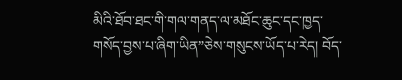མིའི་ཐོབ་ཐང་གི་གལ་གནད་ལ་མཐོང་ཆུང་དང་ཁྱད་གསོད་བྱས་པ་ཞིག་ཡིན”ཅེས་གསུངས་ཡོད་པ་རེད། བོད་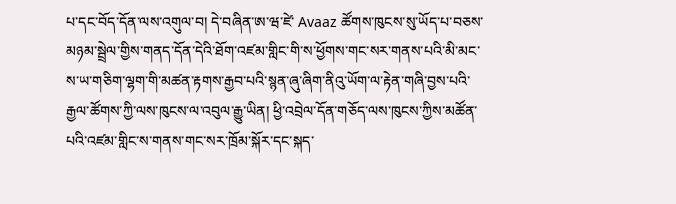པ་དང་བོད་དོན་ལས་འགུལ་བ། དེ་བཞིན་ཨ་ཝ་ཛེ་ Avaaz ཚོགས་ཁུངས་སུ་ཡོད་པ་བཅས་མཉམ་སྦྲེལ་གྱིས་གནད་དོན་དེའི་ཐོག་འཛམ་གླིང་གི་ས་ཕྱོགས་གང་སར་གནས་པའི་མི་མང་ས་ཡ་གཅིག་ལྷག་གི་མཚན་རྟགས་རྒྱབ་པའི་སྙན་ཞུ་ཞིག་ནིའུ་ཡོག་ལ་རྟེན་གཞི་བྱས་པའི་རྒྱལ་ཚོགས་ཀྱི་ལས་ཁུངས་ལ་འབུལ་རྒྱུ་ཡིན། ཕྱི་འབྲེལ་དོན་གཅོད་ལས་ཁུངས་ཀྱིས་མཚོན་པའི་འཛམ་གླིང་ས་གནས་གང་སར་ཁྲོམ་སྐོར་དང་སྐད་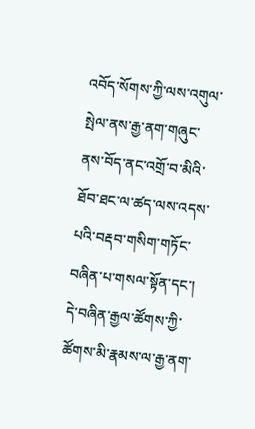འབོད་སོགས་ཀྱི་ལས་འགུལ་སྤེལ་ནས་རྒྱ་ནག་གཞུང་ནས་བོད་ནང་འགྲོ་བ་མིའི་ཐོབ་ཐང་ལ་ཚད་ལས་འདས་པའི་བརྡབ་གསིག་གཏོང་བཞིན་པ་གསལ་སྟོན་དང་། དེ་བཞིན་རྒྱལ་ཚོགས་ཀྱི་ཚོགས་མི་རྣམས་ལ་རྒྱ་ནག་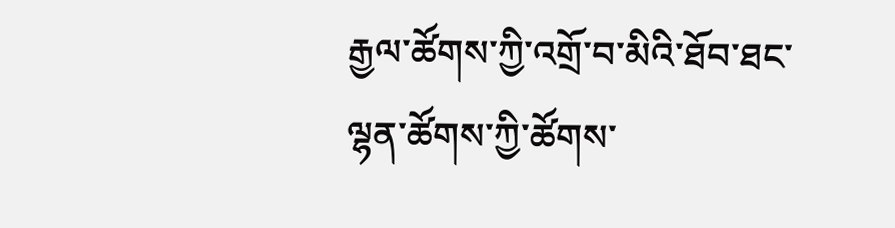རྒྱལ་ཚོགས་ཀྱི་འགྲོ་བ་མིའི་ཐོབ་ཐང་ལྷན་ཚོགས་ཀྱི་ཚོགས་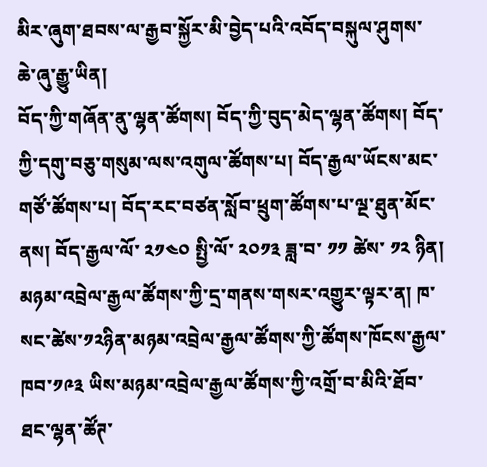མིར་ཞུག་ཐབས་ལ་རྒྱབ་སྐྱོར་མི་བྱེད་པའི་འབོད་བསྐུལ་ཤུགས་ཆེ་ཞུ་རྒྱུ་ཡིན།
བོད་ཀྱི་གཞོན་ནུ་ལྷན་ཚོགས། བོད་ཀྱི་བུད་མེད་ལྷན་ཚོགས། བོད་ཀྱི་དགུ་བཅུ་གསུམ་ལས་འགུལ་ཚོགས་པ། བོད་རྒྱལ་ཡོངས་མང་གཙོ་ཚོགས་པ། བོད་རང་བཙན་སློབ་ཕྲུག་ཚོགས་པ་ལྔ་ཐུན་མོང་ནས། བོད་རྒྱལ་ལོ་ ༢༡༤༠ སྤྱི་ལོ་ ༢༠༡༣ ཟླ་བ་ ༡༡ ཚེས་ ༡༢ ཉིན།
མཉམ་འབྲེལ་རྒྱལ་ཚོགས་ཀྱི་དྲ་གནས་གསར་འགྱུར་ལྟར་ན། ཁ་སང་ཚེས་༡༢ཉིན་མཉམ་འབྲེལ་རྒྱལ་ཚོགས་ཀྱི་ཚོགས་ཁོངས་རྒྱལ་ཁབ་༡༩༣ ཡིས་མཉམ་འབྲེལ་རྒྱལ་ཚོགས་ཀྱི་འགྲོ་བ་མིའི་ཐོབ་ཐང་ལྷན་ཚོཊ་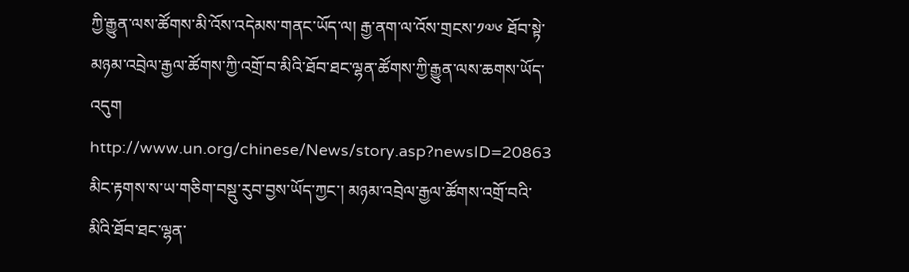ཀྱི་རྒྱུན་ལས་ཚོགས་མི་འོས་འདེམས་གནང་ཡོད་ལ། རྒྱ་ནག་ལ་འོས་གྲངས་༡༧༦ ཐོབ་སྟེ་མཉམ་འབྲེལ་རྒྱལ་ཚོགས་ཀྱི་འགྲོ་བ་མིའི་ཐོབ་ཐང་ལྷན་ཚོགས་ཀྱི་རྒྱུན་ལས་ཆགས་ཡོད་འདུག http://www.un.org/chinese/News/story.asp?newsID=20863
མིང་རྟགས་ས་ཡ་གཅིག་བསྡུ་རུབ་བྱས་ཡོད་ཀྱང་། མཉམ་འབྲེལ་རྒྱལ་ཚོགས་འགྲོ་བའི་མིའི་ཐོབ་ཐང་ལྷན་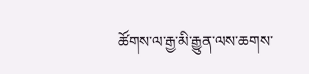ཚོགས་ལ་རྒྱ་མི་རྒྱུན་ལས་ཆགས་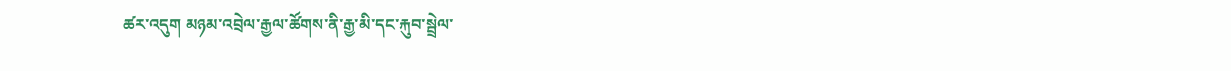ཚར་འདུག མཉམ་འབྲེལ་རྒྱལ་ཚོགས་ནི་རྒྱ་མི་དང་རྐུབ་སྦྲེལ་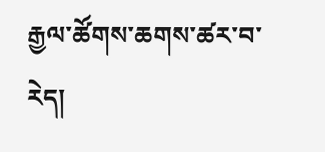རྒྱལ་ཚོགས་ཆགས་ཚར་བ་རེད།